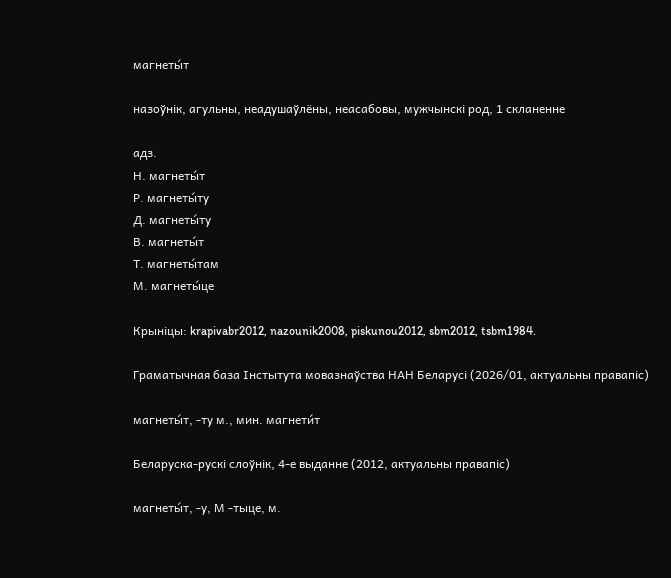магнеты́т

назоўнік, агульны, неадушаўлёны, неасабовы, мужчынскі род, 1 скланенне

адз.
Н. магнеты́т
Р. магнеты́ту
Д. магнеты́ту
В. магнеты́т
Т. магнеты́там
М. магнеты́це

Крыніцы: krapivabr2012, nazounik2008, piskunou2012, sbm2012, tsbm1984.

Граматычная база Інстытута мовазнаўства НАН Беларусі (2026/01, актуальны правапіс)

магнеты́т, -ту м., мин. магнети́т

Беларуска-рускі слоўнік, 4-е выданне (2012, актуальны правапіс)

магнеты́т, ‑у, М ‑тыце, м.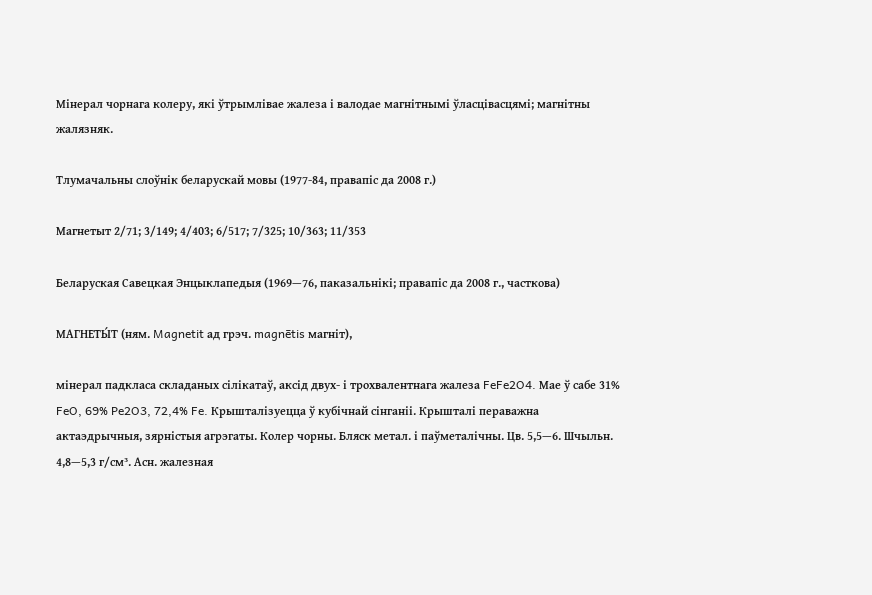Мінерал чорнага колеру, які ўтрымлівае жалеза і валодае магнітнымі ўласцівасцямі; магнітны жалязняк.

Тлумачальны слоўнік беларускай мовы (1977-84, правапіс да 2008 г.)

Магнетыт 2/71; 3/149; 4/403; 6/517; 7/325; 10/363; 11/353

Беларуская Савецкая Энцыклапедыя (1969—76, паказальнікі; правапіс да 2008 г., часткова)

МАГНЕТЫ́Т (ням. Magnetit ад грэч. magnētis магніт),

мінерал падкласа складаных сілікатаў, аксід двух- і трохвалентнага жалеза FeFe2O4. Мае ў сабе 31% FeO, 69% Pe2O3, 72,4% Fe. Крышталізуецца ў кубічнай сінганіі. Крышталі пераважна актаэдрычныя, зярністыя агрэгаты. Колер чорны. Бляск метал. і паўметалічны. Цв. 5,5—6. Шчыльн. 4,8—5,3 г/см³. Асн. жалезная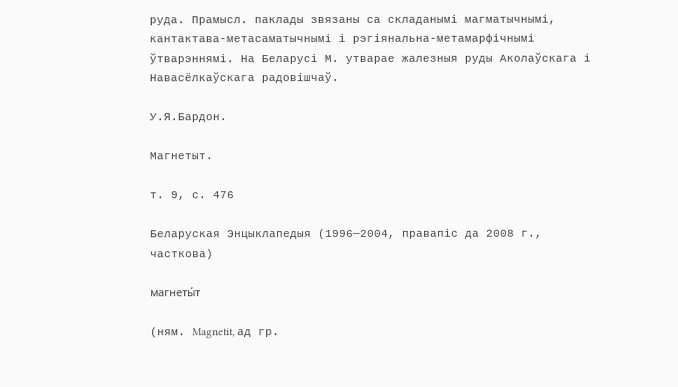руда. Прамысл. паклады звязаны са складанымі магматычнымі, кантактава-метасаматычнымі і рэгіянальна-метамарфічнымі ўтварэннямі. На Беларусі М. утварае жалезныя руды Аколаўскага і Навасёлкаўскага радовішчаў.

У.Я.Бардон.

Магнетыт.

т. 9, с. 476

Беларуская Энцыклапедыя (1996—2004, правапіс да 2008 г., часткова)

магнеты́т

(ням. Magnetit, ад гр.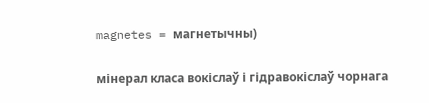magnetes = магнетычны)

мінерал класа вокіслаў і гідравокіслаў чорнага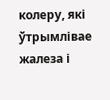колеру, які ўтрымлівае жалеза і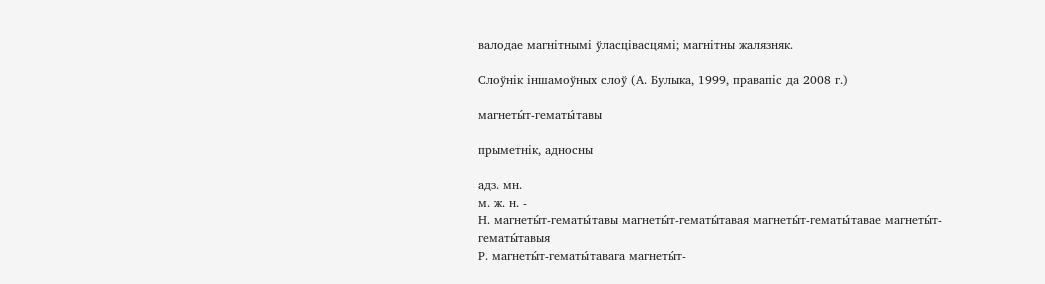валодае магнітнымі ўласцівасцямі; магнітны жалязняк.

Слоўнік іншамоўных слоў (А. Булыка, 1999, правапіс да 2008 г.)

магнеты́т-гематы́тавы

прыметнік, адносны

адз. мн.
м. ж. н. -
Н. магнеты́т-гематы́тавы магнеты́т-гематы́тавая магнеты́т-гематы́тавае магнеты́т-гематы́тавыя
Р. магнеты́т-гематы́тавага магнеты́т-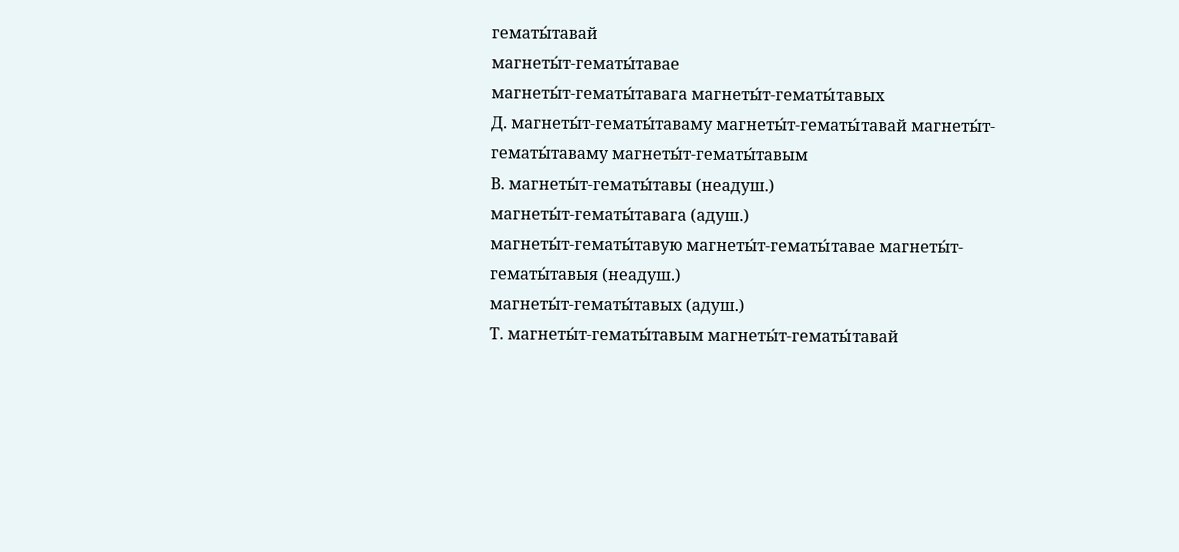гематы́тавай
магнеты́т-гематы́тавае
магнеты́т-гематы́тавага магнеты́т-гематы́тавых
Д. магнеты́т-гематы́таваму магнеты́т-гематы́тавай магнеты́т-гематы́таваму магнеты́т-гематы́тавым
В. магнеты́т-гематы́тавы (неадуш.)
магнеты́т-гематы́тавага (адуш.)
магнеты́т-гематы́тавую магнеты́т-гематы́тавае магнеты́т-гематы́тавыя (неадуш.)
магнеты́т-гематы́тавых (адуш.)
Т. магнеты́т-гематы́тавым магнеты́т-гематы́тавай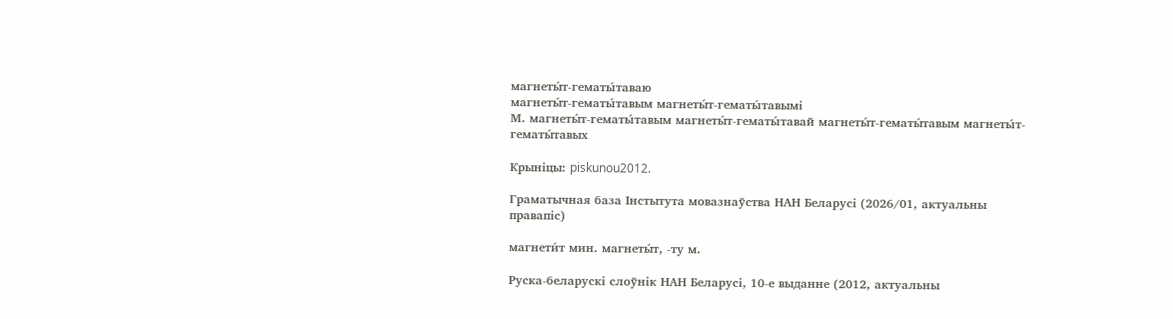магнеты́т-гематы́таваю
магнеты́т-гематы́тавым магнеты́т-гематы́тавымі
М. магнеты́т-гематы́тавым магнеты́т-гематы́тавай магнеты́т-гематы́тавым магнеты́т-гематы́тавых

Крыніцы: piskunou2012.

Граматычная база Інстытута мовазнаўства НАН Беларусі (2026/01, актуальны правапіс)

магнети́т мин. магнеты́т, -ту м.

Руска-беларускі слоўнік НАН Беларусі, 10-е выданне (2012, актуальны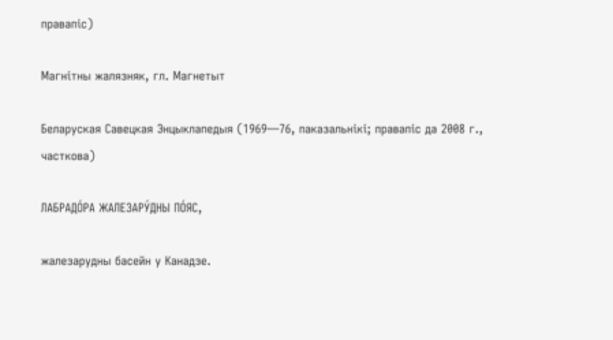правапіс)

Магнітны жалязняк, гл. Магнетыт

Беларуская Савецкая Энцыклапедыя (1969—76, паказальнікі; правапіс да 2008 г., часткова)

ЛАБРАДО́РА ЖАЛЕЗАРУ́ДНЫ ПО́ЯС,

жалезарудны басейн у Канадзе.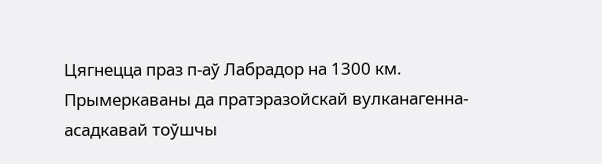Цягнецца праз п-аў Лабрадор на 1300 км. Прымеркаваны да пратэразойскай вулканагенна-асадкавай тоўшчы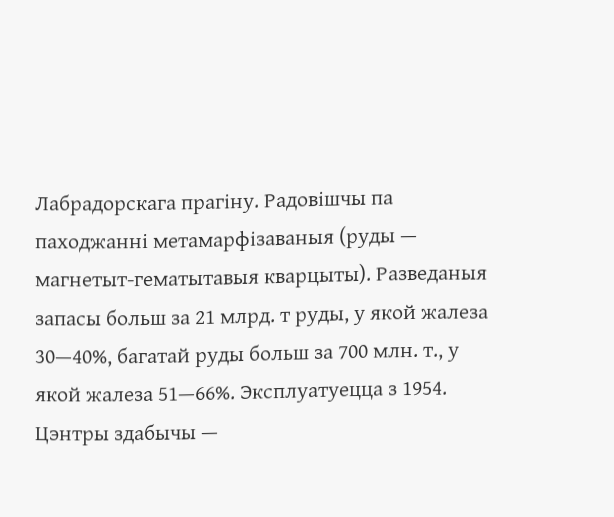Лабрадорскага прагіну. Радовішчы па паходжанні метамарфізаваныя (руды — магнетыт-гематытавыя кварцыты). Разведаныя запасы больш за 21 млрд. т руды, у якой жалеза 30—40%, багатай руды больш за 700 млн. т., у якой жалеза 51—66%. Эксплуатуецца з 1954. Цэнтры здабычы —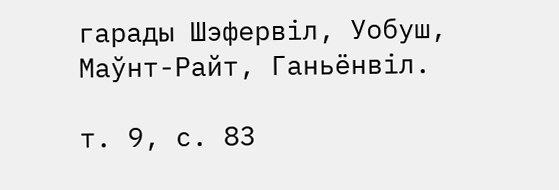гарады Шэфервіл, Уобуш, Маўнт-Райт, Ганьёнвіл.

т. 9, с. 83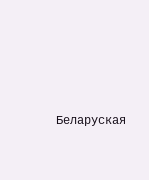Беларуская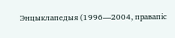Энцыклапедыя (1996—2004, правапіс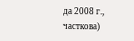да 2008 г., часткова)